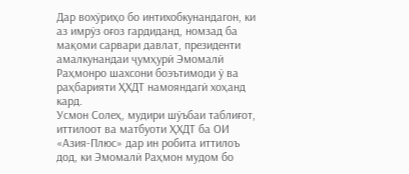Дар вохӯриҳо бо интихобкунандагон, ки аз имрӯз оғоз гардиданд, номзад ба мақоми сарвари давлат, президенти амалкунандаи ҷумҳурӣ Эмомалӣ Раҳмонро шахсони боэътимоди ӯ ва раҳбарияти ҲХДТ намояндагӣ хоҳанд кард.
Усмон Солеҳ, мудири шӯъбаи таблиғот, иттилоот ва матбуоти ҲХДТ ба ОИ «Азия-Плюс» дар ин робита иттилоъ дод, ки Эмомалӣ Раҳмон мудом бо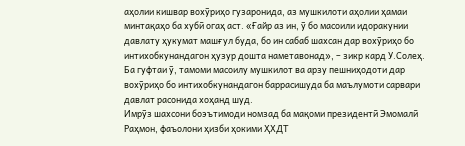аҳолии кишвар вохӯриҳо гузаронида, аз мушкилоти аҳолии ҳамаи минтақаҳо ба хубӣ огаҳ аст. «Ғайр аз ин, ӯ бо масоили идоракунии давлату ҳукумат машғул буда, бо ин сабаб шахсан дар вохӯриҳо бо интихобкунандагон ҳузур дошта наметавонад», – зикр кард У.Солеҳ.
Ба гуфтаи ӯ, тамоми масоилу мушкилот ва арзу пешниҳодоти дар вохӯриҳо бо интихобкунандагон баррасишуда ба маълумоти сарвари давлат расонида хоҳанд шуд.
Имрӯз шахсони боэътимоди номзад ба мақоми президентӣ Эмомалӣ Раҳмон, фаъолони ҳизби ҳокими ҲХДТ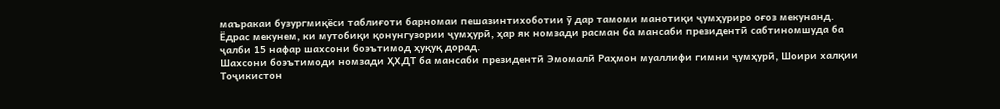маъракаи бузургмиқёси таблиғоти барномаи пешазинтихоботии ӯ дар тамоми манотиқи ҷумҳуриро оғоз мекунанд.
Ёдрас мекунем, ки мутобиқи қонунгузории ҷумҳурӣ, ҳар як номзади расман ба мансаби президентӣ сабтиномшуда ба ҷалби 15 нафар шахсони боэътимод ҳуқуқ дорад.
Шахсони боэътимоди номзади ҲХДТ ба мансаби президентӣ Эмомалӣ Раҳмон муаллифи гимни ҷумҳурӣ, Шоири халқии Тоҷикистон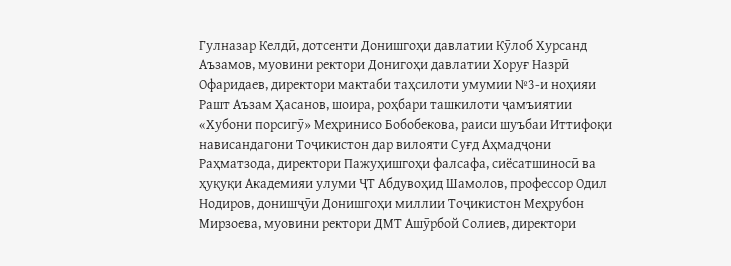Гулназар Келдӣ, дотсенти Донишгоҳи давлатии Кӯлоб Хурсанд Аъзамов, муовини ректори Донигоҳи давлатии Хоруғ Назрӣ Офаридаев, директори мактаби таҳсилоти умумии №3-и ноҳияи Рашт Аъзам Ҳасанов, шоира, роҳбари ташкилоти ҷамъиятии «Хубони порсигӯ» Меҳринисо Бобобекова, раиси шуъбаи Иттифоқи нависандагони Тоҷикистон дар вилояти Суғд Аҳмадҷони Раҳматзода, директори Пажуҳишгоҳи фалсафа, сиёсатшиносӣ ва ҳуқуқи Академияи улуми ҶТ Абдувоҳид Шамолов, профессор Одил Нодиров, донишҷӯи Донишгоҳи миллии Тоҷикистон Меҳрубон Мирзоева, муовини ректори ДМТ Ашӯрбой Солиев, директори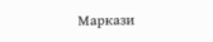Маркази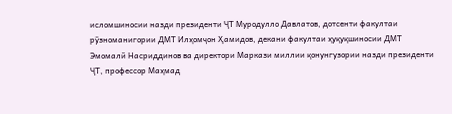исломшиносии назди президенти ҶТ Муродулло Давлатов, дотсенти факултаи рӯзноманигории ДМТ Илҳомҷон Ҳамидов, декани факултаи ҳуқуқшиносии ДМТ Эмомалӣ Насриддинов ва директори Маркази миллии қонунгузории назди президенти ҶТ, профессор Маҳмад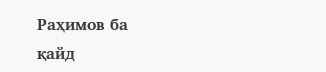Раҳимов ба қайд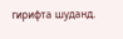гирифта шуданд.